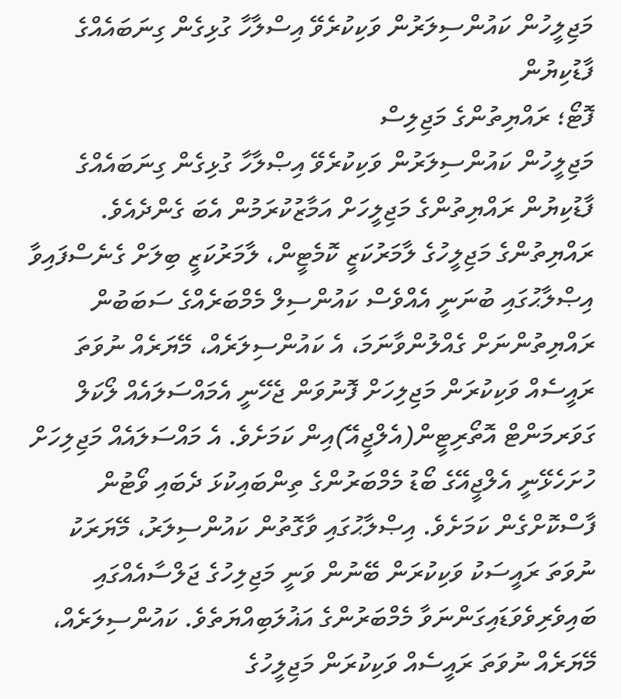މަޖިލީހުން ކައުންސިލަރުން ވަކިކުރެވޭ އިސްލާހާ ގުޅިގެން ގިނަބައެއްގެ ފާޑުކިޔުން
ފޮޓޯ؛ ރައްޔިތުންގެ މަޖިލިސް
މަޖިލީހުން ކައުންސިލަރުން ވަކިކުރެވޭ އިޞްލާހާ ގުޅިގެން ގިނަބައެއްގެ ފާޑުކިޔުން ރައްޔިތުންގެ މަޖިލީހަށް އަމާޒުކުރަމުން އެބަ ގެންދެއެވެ.
ރައްޔިތުންގެ މަޖިލީހުގެ ލާމަރުކަޒީ ކޮމެޓީން، ލާމަރުކަޒީ ބިލަށް ގެނެސްފައިވާ އިޞްލާޙުގައި ބުނަނީ އެއްވެސް ކައުންސިލް މެމްބަރެއްގެ ސަބަބުން ރައްޔިތުންނަށް ގެއްލުންވާނަމަ، އެ ކައުންސިލަރެއް، މޭޔަރެއް ނުވަތަ ރައީސެއް ވަކިކުރަން މަޖިލިހަށް ފޮނުވަން ޖެހޭނީ އެމައްސަލައެއް ލޯކަލް ގަވަރމަންޓް އޮތޯރިޓީން(އެލްޖީއޭ)އިން ކަމަށެވެ. އެ މައްސަލައެއް މަޖިލިހަށް ހުށަހެޅޭނީ އެލްޖީއޭގެ ބޯޑު މެމްބަރުންގެ ތިންބައިކުޅަ ދެބައި ވޯޓުން ފާސްކޮށްގެން ކަމަށެވެ. އިޞްލާޙުގައި ވާގޮތުން ކައުންސިލަރު، މޭޔަރަކު ނުވަތަ ރައީސަކު ވަކިކުރަން ބޭނުން ވަނީ މަޖިލިހުގެ ޖަލްސާއެއްގައި ބައިވެރިވެވަޑައިގަންނަވާ މެމްބަރުންގެ އަޣުލަބިއްޔަތެވެ. ކައުންސިލަރެއް، މޭޔަރެއް ނުވަތަ ރައީސެއް ވަކިކުރަން މަޖިލީހުގެ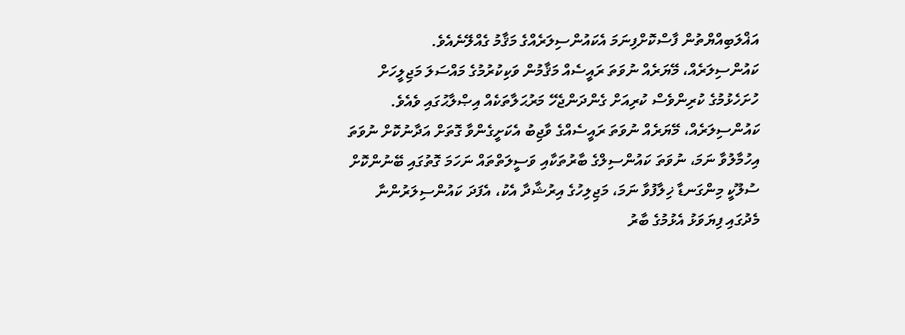އަޣްލަބިއްޔްތުން ފާސްކޮށްފިނަމަ އެކައުންސިލަރެއްގެ މަޤާމު ގެއްލޭނެއެވެ.
ކައުންސިލަރެއް، މޭޔަރެއް ނުވަތަ ރައީސެއް މަޤާމުން ވަކިކުރުމުގެ މައްސަލަ މަޖިލީހަށް ހުށަހެޅުމުގެ ކުރިންވެސް ކުރިއަށް ގެންދަންޖެހޭ މަރުޙަލާތަކެއް އިޞްލާޙުގައި ވެއެވެ. ކައުންސިލަރެއް، މޭޔަރެއް ނުވަތަ ރައީސެއްގެ ވާޖިބު އެކަށީގެންވާ ގޮތަށް އަދާނުކޮށް ނުވަތަ އިހުމާލުވާ ނަމަ، ނުވަތަ ކައުންސިލްގެ ބާރުތަކާއި ވަސީލަތްތައް ނަހަމަ ގޮތުގައި ބޭނުންކޮށް ސުލޫކީ މިންގަނޑާ ޚިލާފުވާ ނަމަ، މަޖިލިހުގެ އިރުޝާދާ އެކު، އެފަދަ ކައުންސިލަރުންނާ މެދުގައި ފިޔަވަޅު އެޅުމުގެ ބާރު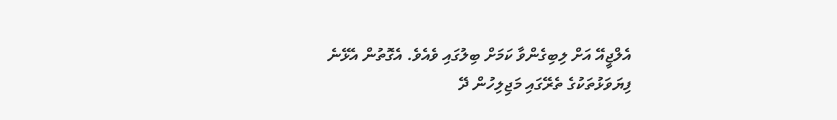އެލްޖީއޭ އަށް ލިބިގެންވާ ކަމަށް ބިލުގައި ވެއެވެ. އެގޮތުން އެޅޭނެ ފިޔަވަޅުތަކުގެ ތެރޭގައި މަޖިލިހުން ދޭ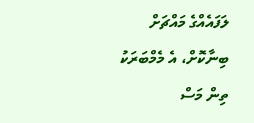ލަފައެއްގެ މައްޗަށް ބިނާކޮށް، އެ މެމްބަރަކު ތިން މަސް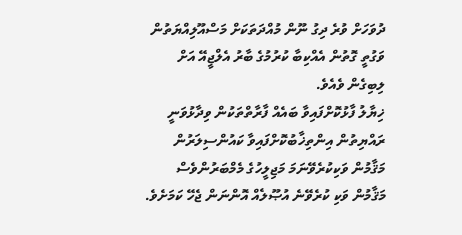ދުވަހަށް ވުރެ ދިގު ނޫން މުއްދަތަކަށް މަސްއޫލިއްޔަތުން ވަގުތީ ގޮތުން އެއްކިބާ ކުރުމުގެ ބާރު އެލްޖީއޭ އަށް ލިބިގެން ވެއެވެ.
ޚިޔާލު ފާޅުކޮށްފައިވާ ބައެއް ފާރާތްތަކުން ވިދާޅުވަނީ ރައްޔިތުން އިންތިޚާބުކޮށްފައިވާ ކައުންސިލަރުން މަޤާމުން ވަކިކުރެވޭނަމަ މަޖިލީހުގެ މެމްބަރުންވެސް މަޤާމުން ވަކި ކުރެވޭނެ އުޞޫލެއް އޮންނަން ޖެހޭ ކަމަށެވެ.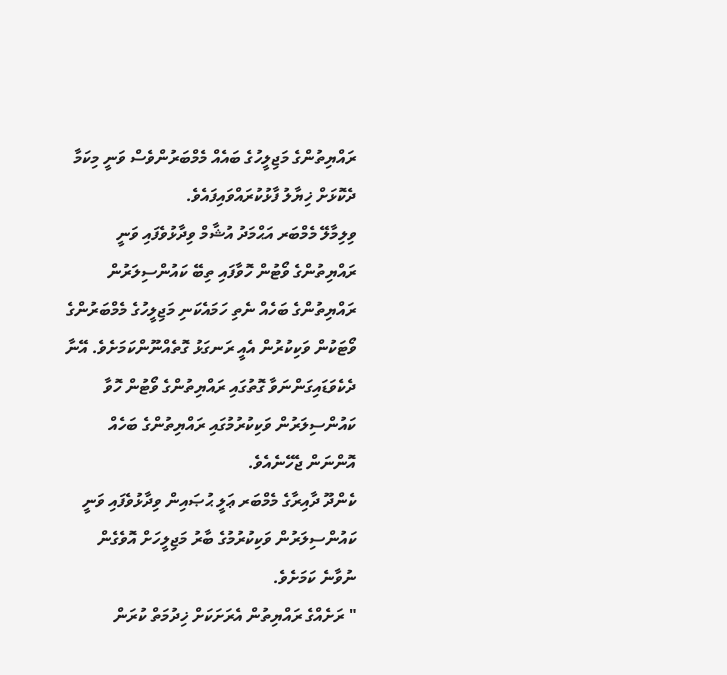ރައްޔިތުންގެ މަޖިލީހުގެ ބައެއް މެމްބަރުންވެސް ވަނީ މިކަމާ ދެކޮޅަށް ޚިޔާލު ފާޅުކުރައްވައިފައެވެ.
ވިލިމާލޭ މެމްބަރ އަޙްމަދު އުޝާމް ވިދާޅުވެފައި ވަނީ ރައްޔިތުންގެ ވޯޓުން ހޮވާފައި ތިބޭ ކައުންސިލަރުން ރައްޔިތުންގެ ބަހެއް ނެތި ހަމައެކަނި މަޖިލީހުގެ މެމްބަރުންގެ ވޯޓަކުން ވަކިކުރުން އެއީ ރަނގަޅު ގޮތެއްނޫންކަމަށެވެ. އޭނާ ދެކެވަޑައިގަންނަވާ ގޮތުގައި ރައްޔިތުންގެ ވޯޓުން ހޮވާ ކައުންސިލަރުން ވަކިކުރުމުގައި ރައްޔިތުންގެ ބަހެއް އޮންނަން ޖެހޭނެއެވެ.
ކެންދޫ ދާއިރާގެ މެމްބަރ ޢަލީ ޙުޞައިން ވިދާޅުވެފައި ވަނީ ކައުންސިލަރުން ވަކިކުރުމުގެ ބާރު މަޖިލީހަށް އޮވެގެން ނުވާނެ ކަމަށެވެ.
" ރަށެއްގެ ރައްޔިތުން އެރަށަކަށް ޚިދުމަތް ކުރަން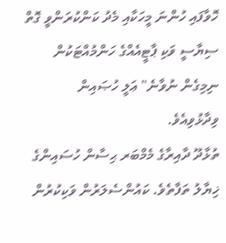ހޮވާފައި ހުންނަ މީހަކާއި މެދު ކަންކުރަންވީ ގޮތް ސިޔާސީ ވަކި ޕާޓީއެއްގެ ހަންމުއްޓަކުން ނިމިގެން ނުވާނެ" ޢަލީ ހުޞައިން ވިދާޅުވިއެވެ.
ތުޅާދޫ ދާއިރާގެ މެމްބަރ ޙިސާން ހުސައިންގެ ޚިޔާލު ތަފާތެވެ. ކައުންސެލަރުން ވަކިކުރުން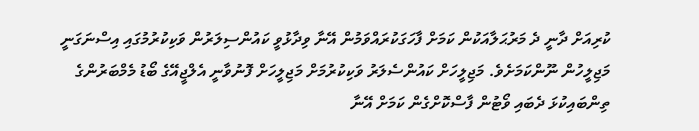ކުރިއަށް ދާނީ ދެ މަރުޙަލާއަކުން ކަމަށް ފާހަގަކުރައްވަމުން އޭނާ ވިދާޅުވީ ކައުންސިލަރުން ވަކިކުރުމުގައި އިސްނަގަނީ މަޖިލީހުން ނޫންކަމަށެވެ. މަޖިލީހަށް ކައުންސެލަރު ވަކިކުރުމަށް މަޖިލީހަށް ފޮނުވާނީ އެލްޖީއޭގެ ބޯޑު މެމްބަރުންގެ ތިންބައިކުޅަ ދެބައި ވޯޓުން ފާސްކޮށްގެން ކަމަށް އޭނާ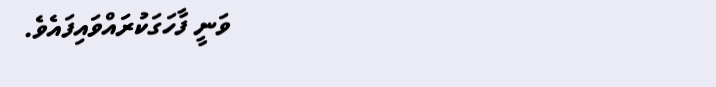ވަނީ ފާހަގަކުރައްވައިފައެވެ.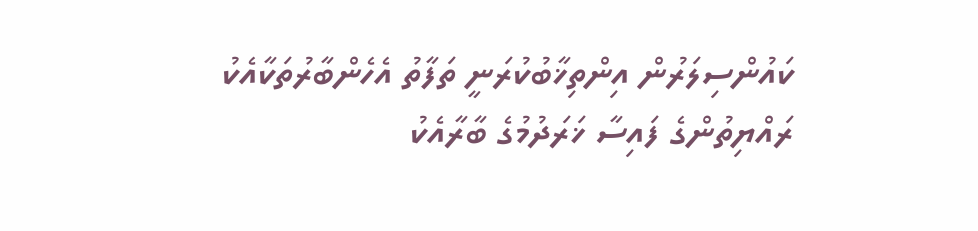ކައުންސިލަރުން އިންތިޚާބުކުރަނީ ތަފާތު އެހެންބާރުތަކާއެކު ރައްޔިތުންގެ ފައިސާ ޚަރަދުމުގެ ބާރާއެކު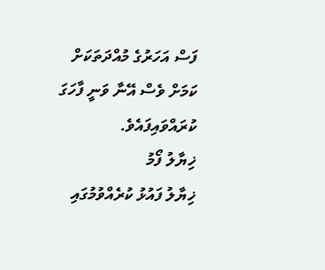ފަސް އަހަރުގެ މުއްދަތަކަށް ކަމަށް ވެސް އޭނާ ވަނީ ފާހަގަ ކުރައްވައިފައެވެ.
ޚިޔާލު ފޯމު
ޚިޔާލު ފައުޅު ކުރެއްވުމުގައި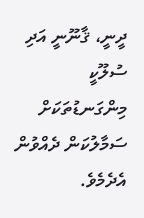ދީނީ، ޤާނޫނީ އަދި ސުލޫކީ މިންގަނޑުތަކަށް ސަމާލުކަން ދެއްވުން އެދެމެވެ.